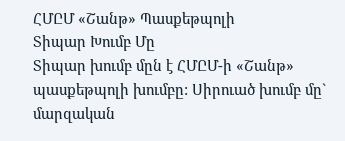ՀՄԸՄ «Շանթ» Պասքեթպոլի
Տիպար Խումբ Մը
Տիպար խումբ մըն է ՀՄԸՄ-ի «Շանթ» պասքեթպոլի խումբը: Սիրուած խումբ մը` մարզական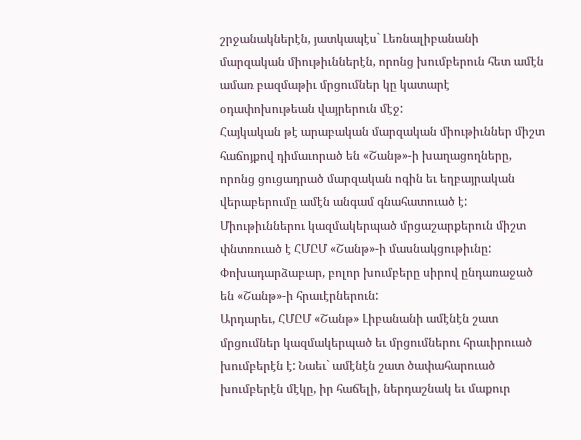շրջանակներէն, յատկապէս` Լեռնալիբանանի մարզական միութիւններէն, որոնց խումբերուն հետ ամէն ամառ բազմաթիւ մրցումներ կը կատարէ օդափոխութեան վայրերուն մէջ:
Հայկական թէ արաբական մարզական միութիւններ միշտ հաճոյքով դիմաւորած են «Շանթ»-ի խաղացողները, որոնց ցուցադրած մարզական ոգին եւ եղբայրական վերաբերումը ամէն անգամ գնահատուած է:
Միութիւններու կազմակերպած մրցաշարքերուն միշտ փնտռուած է ՀՄԸՄ «Շանթ»-ի մասնակցութիւնը: Փոխադարձաբար, բոլոր խումբերը սիրով ընդառաջած են «Շանթ»-ի հրաւէրներուն:
Արդարեւ, ՀՄԸՄ «Շանթ» Լիբանանի ամէնէն շատ մրցումներ կազմակերպած եւ մրցումներու հրաւիրուած խումբերէն է: Նաեւ` ամէնէն շատ ծափահարուած խումբերէն մէկը, իր հաճելի, ներդաշնակ եւ մաքուր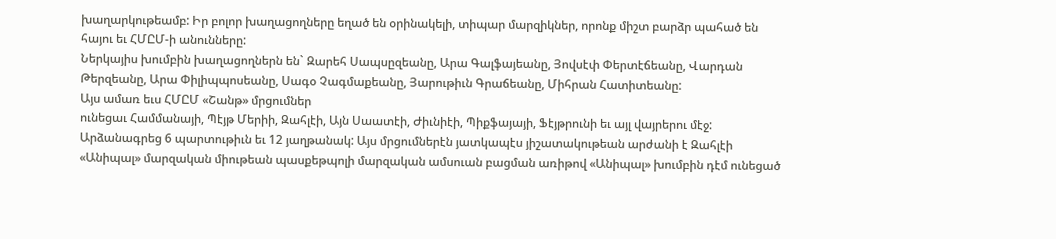խաղարկութեամբ: Իր բոլոր խաղացողները եղած են օրինակելի, տիպար մարզիկներ, որոնք միշտ բարձր պահած են հայու եւ ՀՄԸՄ-ի անունները:
Ներկայիս խումբին խաղացողներն են` Զարեհ Սապսըզեանը, Արա Գալֆայեանը, Յովսէփ Փերտէճեանը, Վարդան Թերզեանը, Արա Փիլիպպոսեանը, Սագօ Չագմաքեանը, Յարութիւն Գրաճեանը, Միհրան Հատիտեանը:
Այս ամառ եւս ՀՄԸՄ «Շանթ» մրցումներ
ունեցաւ Համմանայի, Պէյթ Մերիի, Զահլէի, Այն Սաատէի, Ժիւնիէի, Պիքֆայայի, Ֆէյթրունի եւ այլ վայրերու մէջ: Արձանագրեց 6 պարտութիւն եւ 12 յաղթանակ: Այս մրցումներէն յատկապէս յիշատակութեան արժանի է Զահլէի «Անիպալ» մարզական միութեան պասքեթպոլի մարզական ամսուան բացման առիթով «Անիպալ» խումբին դէմ ունեցած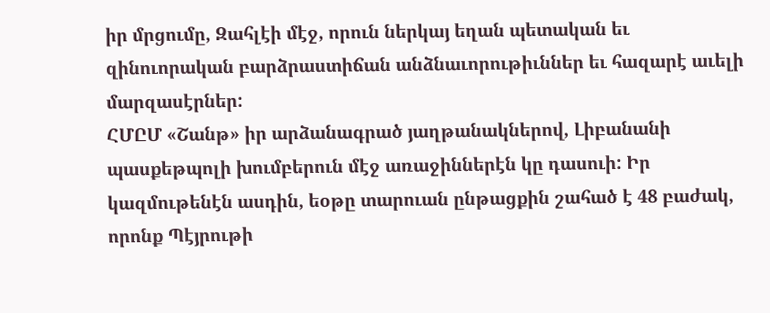իր մրցումը, Զահլէի մէջ, որուն ներկայ եղան պետական եւ զինուորական բարձրաստիճան անձնաւորութիւններ եւ հազարէ աւելի մարզասէրներ:
ՀՄԸՄ «Շանթ» իր արձանագրած յաղթանակներով, Լիբանանի պասքեթպոլի խումբերուն մէջ առաջիններէն կը դասուի: Իր կազմութենէն ասդին, եօթը տարուան ընթացքին շահած է 48 բաժակ, որոնք Պէյրութի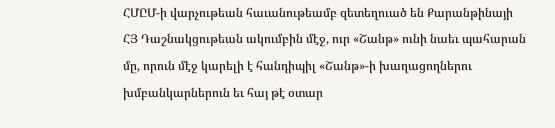ՀՄԸՄ-ի վարչութեան հաւանութեամբ զետեղուած են Քարանթինայի ՀՅ Դաշնակցութեան ակումբին մէջ, ուր «Շանթ» ունի նաեւ պահարան մը, որուն մէջ կարելի է հանդիպիլ «Շանթ»-ի խաղացողներու խմբանկարներուն եւ հայ թէ օտար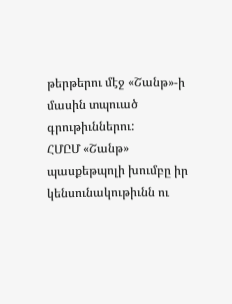թերթերու մէջ «Շանթ»-ի մասին տպուած գրութիւններու:
ՀՄԸՄ «Շանթ» պասքեթպոլի խումբը իր կենսունակութիւնն ու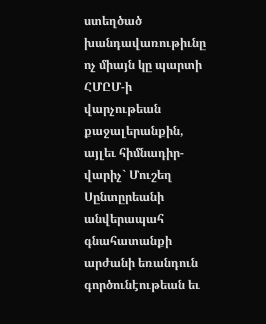ստեղծած խանդավառութիւնը ոչ միայն կը պարտի ՀՄԸՄ-ի վարչութեան քաջալերանքին, այլեւ հիմնադիր-վարիչ` Մուշեղ Սընտըրեանի անվերապահ գնահատանքի արժանի եռանդուն գործունէութեան եւ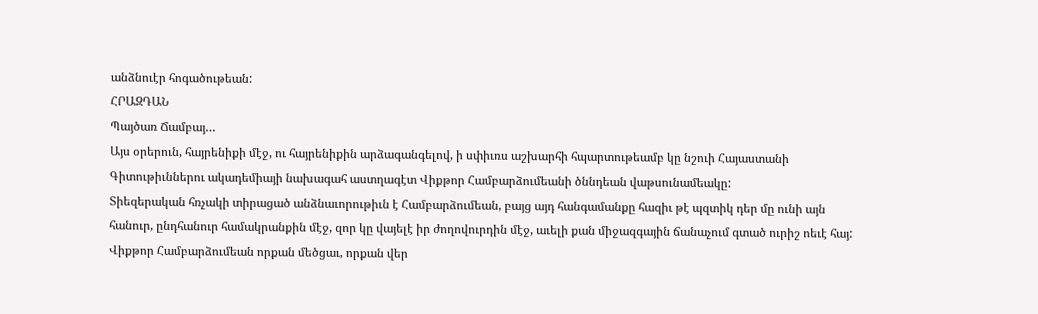անձնուէր հոգածութեան:
ՀՐԱԶԴԱՆ
Պայծառ Ճամբայ…
Այս օրերուն, հայրենիքի մէջ, ու հայրենիքին արձագանգելով, ի սփիւռս աշխարհի հպարտութեամբ կը նշուի Հայաստանի Գիտութիւններու ակադեմիայի նախագահ աստղագէտ Վիքթոր Համբարձումեանի ծննդեան վաթսունամեակը:
Տիեզերական հռչակի տիրացած անձնաւորութիւն է Համբարձումեան, բայց այդ հանգամանքը հազիւ թէ պզտիկ դեր մը ունի այն հանուր, ընդհանուր համակրանքին մէջ, զոր կը վայելէ իր ժողովուրդին մէջ, աւելի քան միջազգային ճանաչում գտած ուրիշ ոեւէ հայ:
Վիքթոր Համբարձումեան որքան մեծցաւ, որքան վեր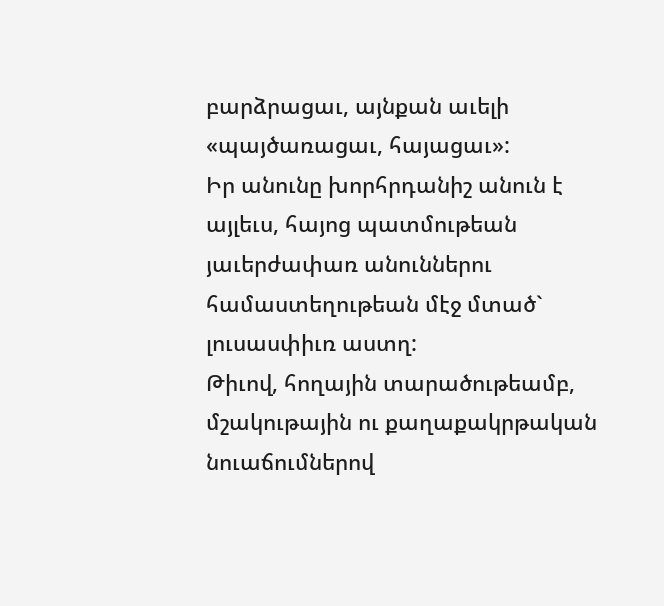բարձրացաւ, այնքան աւելի «պայծառացաւ, հայացաւ»:
Իր անունը խորհրդանիշ անուն է այլեւս, հայոց պատմութեան յաւերժափառ անուններու համաստեղութեան մէջ մտած` լուսասփիւռ աստղ:
Թիւով, հողային տարածութեամբ, մշակութային ու քաղաքակրթական նուաճումներով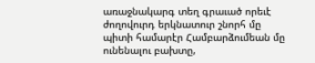առաջնակարգ տեղ գրաւած որեւէ ժողովուրդ երկնատուր շնորհ մը պիտի համարէր Համբարձումեան մը ունենալու բախտը,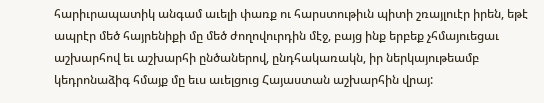հարիւրապատիկ անգամ աւելի փառք ու հարստութիւն պիտի շռայլուէր իրեն, եթէ ապրէր մեծ հայրենիքի մը մեծ ժողովուրդին մէջ, բայց ինք երբեք չհմայուեցաւ աշխարհով եւ աշխարհի ընծաներով, ընդհակառակն, իր ներկայութեամբ կեդրոնաձիգ հմայք մը եւս աւելցուց Հայաստան աշխարհին վրայ: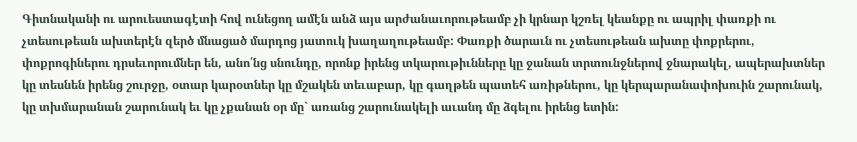Գիտնականի ու արուեստագէտի հով ունեցող ամէն անձ այս արժանաւորութեամբ չի կրնար կշռել կեանքը ու ապրիլ փառքի ու չտեսութեան ախտերէն զերծ մնացած մարդոց յատուկ խաղաղութեամբ: Փառքի ծարաւն ու չտեսութեան ախտը փոքրերու, փոքրոգիներու դրսեւորումներ են, անո՛նց սնունդը, որոնք իրենց տկարութիւնները կը ջանան տրտունջներով ջնարակել, ապերախտներ կը տեսնեն իրենց շուրջը, օտար կարօտներ կը մշակեն տեւաբար, կը գաղթեն պատեհ առիթներու, կը կերպարանափոխուին շարունակ, կը տխմարանան շարունակ եւ կը չքանան օր մը` առանց շարունակելի աւանդ մը ձգելու իրենց ետին: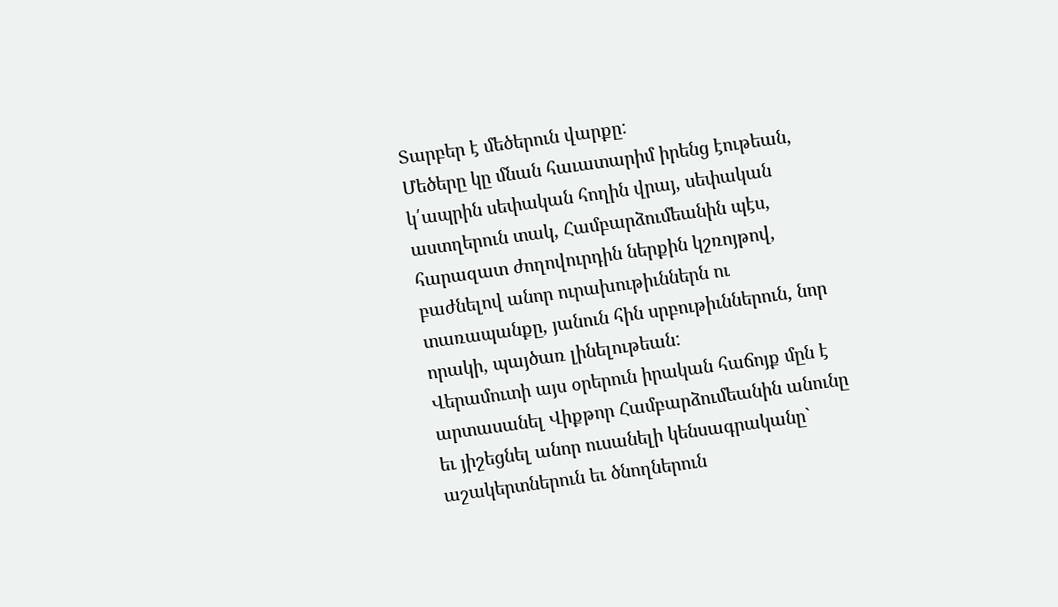Տարբեր է մեծերուն վարքը:
Մեծերը կը մնան հաւատարիմ իրենց էութեան, կ՛ապրին սեփական հողին վրայ, սեփական աստղերուն տակ, Համբարձումեանին պէս, հարազատ ժողովուրդին ներքին կշռոյթով, բաժնելով անոր ուրախութիւններն ու տառապանքը, յանուն հին սրբութիւններուն, նոր որակի, պայծառ լինելութեան:
Վերամուտի այս օրերուն իրական հաճոյք մըն է արտասանել Վիքթոր Համբարձումեանին անունը եւ յիշեցնել անոր ուսանելի կենսագրականը` աշակերտներուն եւ ծնողներուն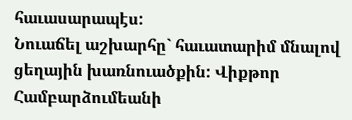հաւասարապէս:
Նուաճել աշխարհը` հաւատարիմ մնալով ցեղային խառնուածքին: Վիքթոր Համբարձումեանի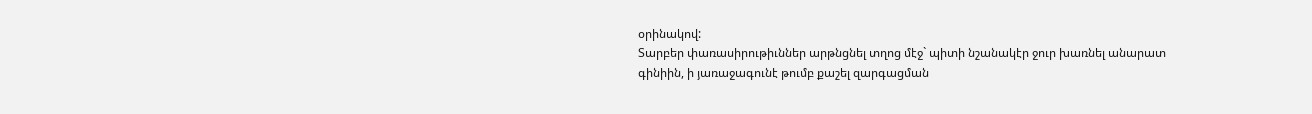օրինակով:
Տարբեր փառասիրութիւններ արթնցնել տղոց մէջ` պիտի նշանակէր ջուր խառնել անարատ գինիին, ի յառաջագունէ թումբ քաշել զարգացման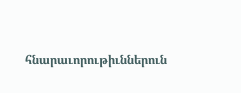հնարաւորութիւններուն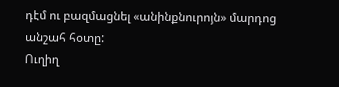դէմ ու բազմացնել «անինքնուրոյն» մարդոց անշահ հօտը:
Ուղիղ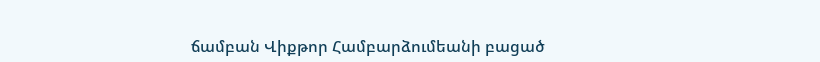ճամբան Վիքթոր Համբարձումեանի բացած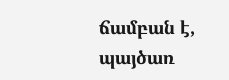ճամբան է, պայծառ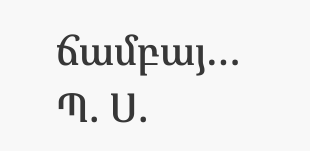ճամբայ…
Պ. Ս.